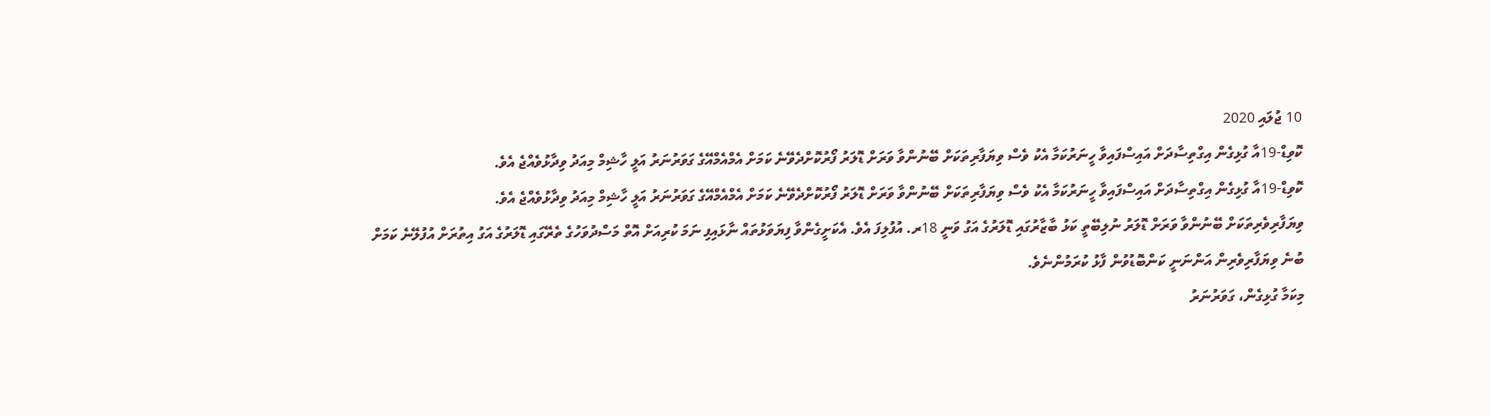10 ޖުލައި 2020
ކޮވިޑް-19އާ ގުޅިގެން އިގްތިސާދަށް އައިސްފައިވާ ހީނަރުކަމާ އެކު ވެސް ވިޔަފާރިތަކަށް ބޭނުންވާ ވަރަށް ޑޮލަރު ފޯރުކޮށްދެވޭނެ ކަމަށް އެމްއެމްއޭގެ ގަވަރުނަރު އަލީ ހާޝިމް މިއަދު ވިދާޅުވެއްޖެ އެވެ.
ކޮވިޑް-19އާ ގުޅިގެން އިގްތިސާދަށް އައިސްފައިވާ ހީނަރުކަމާ އެކު ވެސް ވިޔަފާރިތަކަށް ބޭނުންވާ ވަރަށް ޑޮލަރު ފޯރުކޮށްދެވޭނެ ކަމަށް އެމްއެމްއޭގެ ގަވަރުނަރު އަލީ ހާޝިމް މިއަދު ވިދާޅުވެއްޖެ އެވެ.
ވިޔަފާރިވެރިތަކަށް ބޭނުންވާ ވަރަށް ޑޮލަރު ނުލިބޭތީ ކަޅު ބާޒާރުގައި ޑޮލަރުގެ އަގު ވަނީ 18ރ. އުފުލިފަ އެވެ. އެކަށީގެންވާ ފިޔަވަޅުތައް ނާޅައިފި ނަމަ ކުރިއަށް އޮތް މަސްދުވަހުގެ ތެރޭގައި ޑޮލަރުގެ އަގު އިތުރަށް އުފުލޭނެ ކަމަށް ބުނެ ވިޔަފާރިވެރިން އަންނަނީ ކަންބޮޑުވުން ފާޅު ކުރަމުންނެވެ.
މިކަމާ ގުޅިގެން، ގަވަރުނަރު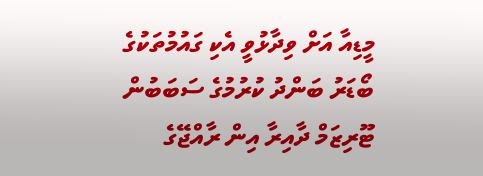މީޑިއާ އަށް ވިދާޅުވީ އެކި ގައުމުތަކުގެ ބޯޑަރު ބަންދު ކުރުމުގެ ސަބަބުން ޓޫރިޒަމް ދާއިރާ އިން ރާއްޖޭގެ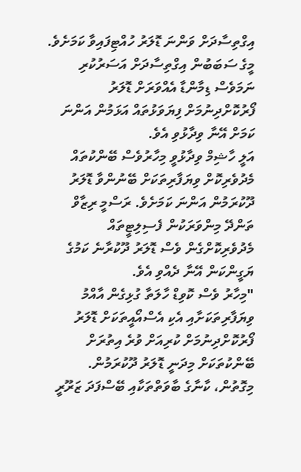އިގްތިސާދަށް ވަންނަ ޑޮލަރު ހުއްޓިފައިވާ ކަމަށެވެ. މީގެ ސަބަބުން އިގްތިސާދަށް އަސަރުކުރި ނަމަވެސް ޑިމާންޑާ އެއްވަރަށް ޑޮލަރު ފޯރުކޮށްދިނުމަށް ފިޔަވަޅުތައް އަޅަމުން އަންނަ ކަމަށް އޭނާ ވިދާޅުވި އެވެ.
އަލީ ހާޝިމް ވިދާޅުވީ މިހާރުވެސް ބޭންކުތައް މެދުވެރިކޮށް ވިޔަފާރިތަކަށް ބޭނުންވާ ޑޮލަރު ދޫކުރަމުން އަންނަ ކަމަށެވެ. ރަސްމީ ރިޒާވް ތަންދޭ މިންވަރަކުން ފެސިލިޓީތައް މެދުވެރިކޮށްގެން ވެސް ޑޮލަރު ދޫކުރާނެ ކަމުގެ ޔަގީންކަން އޭނާ ދެއްވި އެވެ.
"މިހާރު ވެސް ކޮވިޑް ހާލަތާ ގުޅިގެން އާއްމު ވިޔަފާރިތަކަށާއި އެކި އެސްއޯއީތަކަށް ޑޮލަރު ފޯރުކޮށްދިނުމަށް ކުރިއަށް ވުރެ އިތުރަށް ބޭންކުތަކަށް މިދަނީ ޑޮލަރު ދޫކުރަމުން. މިގޮތުން، ކާނާގެ ބާވަތްތަކާއި ބޭސްފަދަ ޒަރޫރީ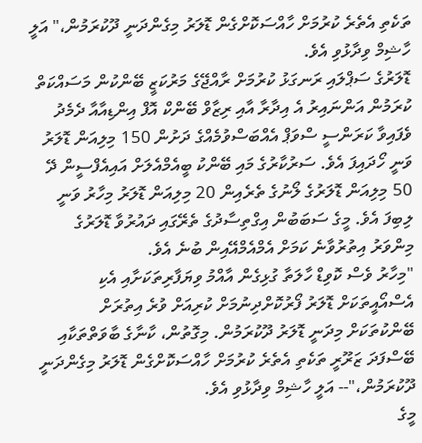ތަކެތި އެތެރެ ކުރުމަށް ހާއްސަކޮށްގެން ޑޮލަރު މިގެންދަނީ ދޫކުރަމުން،" އަލީ ހާޝިމް ވިދާޅުވި އެވެ.
ޑޮލަރުގެ ސަޕްލައި ރަނގަޅު ކުރުމަށް ރާއްޖޭގެ މަރުކަޒީ ބޭންކުން މަސައްކަތް ކުރަމުން އަންނައިރު އެ އިދާރާ އާއި ރިޒާވް ބޭންކް އޮފް އިންޑިއާއާ ދެމެދު ވެފައިވާ ކަރަންސީ ސްވަޕް އެއްބަސްވުމެއްގެ ދަށުން 150 މިލިއަން ޑޮލަރު ވަނީ ހޯދައިފަ އެވެ. ސަރުކާރުގެ މައި ބޭންކު ބީއެމްއެލަށް އައިއެފްސީން ދޭ 50 މިލިއަން ޑޮލަރުގެ ލޯނުގެ ތެރެއިން 20 މިލިއަން ޑޮލަރު މިހާރު ވަނީ ލިބިފަ އެވެ. މީގެ ސަބަބުން އިގްތިސާދުގެ ތެރޭގައި ދައުރުވާ ޑޮލަރުގެ މިންވަރު އިތުރުވާނެ ކަމަށް އެމްއެމްއޭއިން ބުނެ އެވެ.
"މިހާރު ވެސް ކޮވިޑް ހާލަތާ ގުޅިގެން އާއްމު ވިޔަފާރިތަކަށާއި އެކި އެސްއޯއީތަކަށް ޑޮލަރު ފޯރުކޮށްދިނުމަށް ކުރިއަށް ވުރެ އިތުރަށް ބޭންކުތަކަށް މިދަނީ ޑޮލަރު ދޫކުރަމުން. މިގޮތުން، ކާނާގެ ބާވަތްތަކާއި ބޭސްފަދަ ޒަރޫރީ ތަކެތި އެތެރެ ކުރުމަށް ހާއްސަކޮށްގެން ޑޮލަރު މިގެންދަނީ ދޫކުރަމުން،"-- އަލީ ހާޝިމް ވިދާޅުވި އެވެ.
މީގެ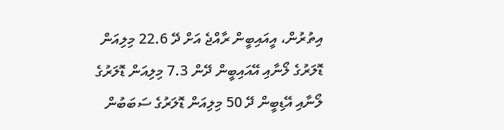އިތުރުން، އީއައިބީން ރާއްޖެ އަށް ދޭ 22.6 މިލިއަން ޑޮލަރުގެ ލޯނާއި އޭއައިބީން ދޭން 7.3 މިލިއަން ޑޮލަރުގެ ލޯނާއި އޭޑިބީން ދޭ 50 މިލިއަން ޑޮލަރުގެ ސަބަބުން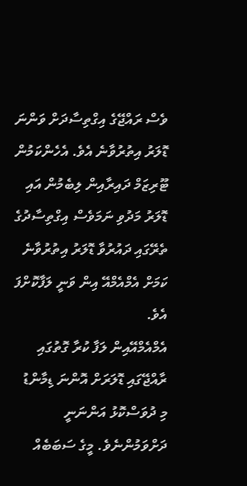ވެސް ރައްޖޭގެ އިގްތިސާދަށް ވަންނަ ޑޮލަރު އިތުރުވާނެ އެވެ. އެހެންކަމުން ޓޫރިޒަމް ދައިރާއިން ލިބެމުން އައި ޑޮލަރު މަދުވި ނަމަވެސް އިގްތިސާދުގެ ތެރޭގައި ދައުރުވާ ޑޮލަރު އިތުރުވާނެ ކަމަށް އެމްއެމްއޭ އިން ވަނީ ލަފާކޮށްފަ އެވެ.
އެމްއެމްއޭއިން ލަފާ ކުރާ ގޮތުގައި ރާއްޖޭގައި ޑޮލަރަށް އޮންނަ ޑިމާންޑު މި ދުވަސްކޮޅު އަންނަނީ ދަށްވަމުންނެވެ. މީގެ ސަބަބެއް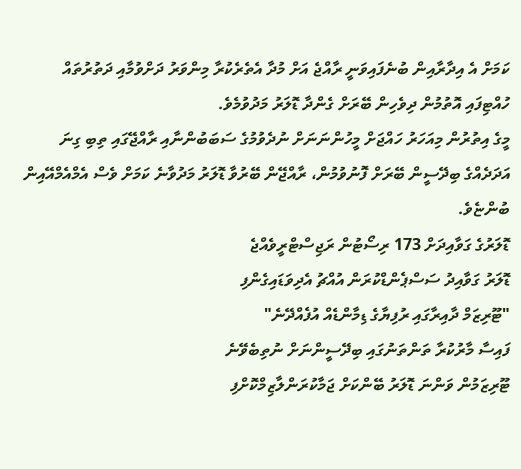ކަމަށް އެ އިދާރާއިން ބުނެފައިވަނީ ރާއްޖެ އަށް މުދާ އެތެރެކުރާ މިންވަރު ދަށްވުމާއި ދަތުރުތައް ހުއްޓިފައި އޮތުމުން ދިވެހިން ބޭރަށް ގެންދާ ޑޮލަރު މަދުވުމެވެ.
މީގެ އިތުރުން މިއަހަރު ހައްޖަށް މީހުންނަނަށް ނުދެވުމުގެ ސަބަބުންނާއި ރާއްޖޭގައި ތިބި ގިނަ އަދަދެއްގެ ބިދޭސީން ބޭރަށް ފޮނުވުމުން، ރާއްޖޭން ބޭރުވާ ޑޮލަރު މަދުވާނެ ކަމަށް ވެސް އެމްއެމްއޭއިން ބުންޏެވެ.
ޑޮލަރުގެ ގަވާއިދަށް 173 ރިސޯޓުން ރަޖިސްޓްރީވެއްޖެ
ޑޮލަރު ގަވާއިދު ސަސްޕެންޑްކުރަން އުއްޗު އެދިވަޑައިގެންފި
"ޓޫރިޒަމް ދާއިރާގައި ރުފިޔާގެ ޑިމާންޑެއް އުފެއްދޭނެ"
ފައިސާ މާރުކުރާ ތަންތަނުގައި ބިދޭސީންނަށް ނުތިބެވޭނެ
ޓޫރިޒަމުން ވަންނަ ޑޮލަރު ބޭންކަށް ޖަމާކުރަންލާޒިމްކޮށްފި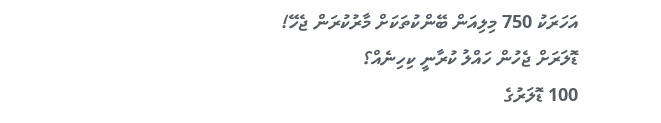އަހަރަކު 750 މިލިއަން ބޭންކުތަކަށް މާރުކުރަން ޖެހޭ!
ޑޮލަރަށް ޖެހުން ހައްލު ކުރާނީ ކިހިނެއް؟
100 ޑޮލަރުގެ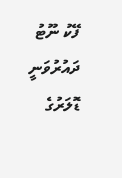ފޭކު ނޫޓު ދައުރުވަނީ
ޑޮލަރުގެ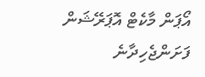އޯޕަން މާކެޓް އޮޕަރޭޝަން ފަށަންޖެހިދާނެ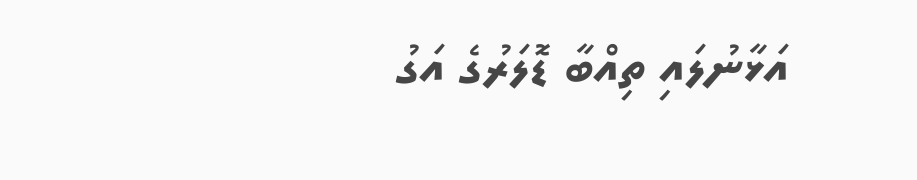އަޅާނުލައި ތިއްބާ ޑޮލަރުގެ އަގު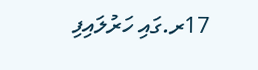17ރ.ގައި ހަރުލައިފި